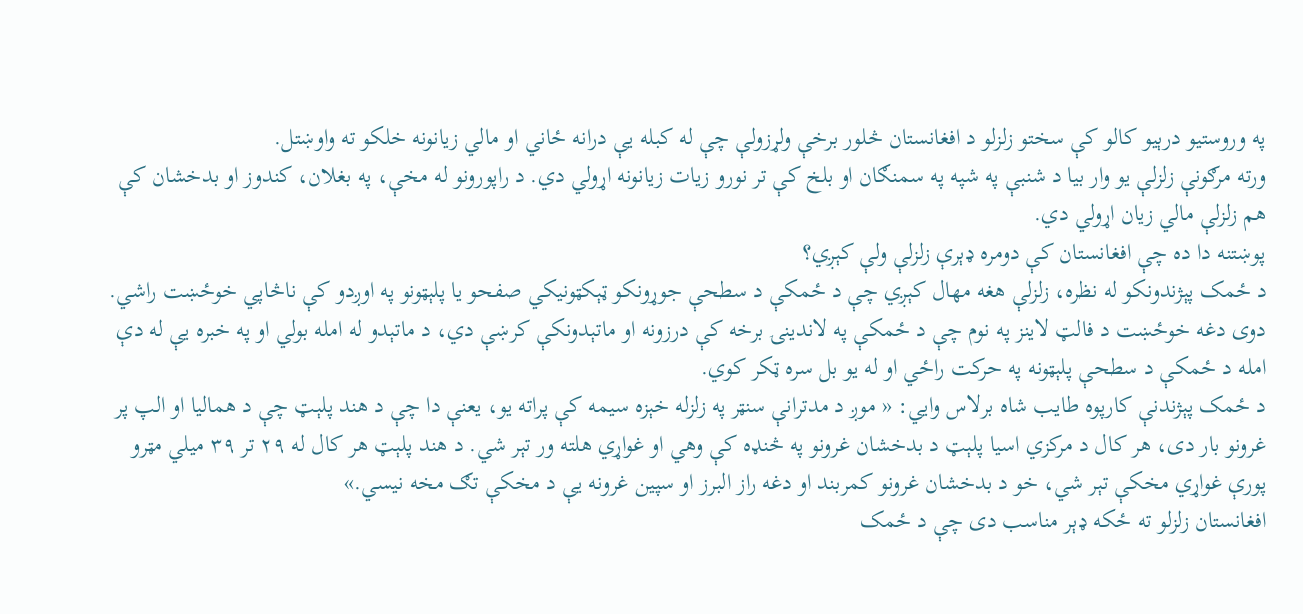په وروستیو درېیو کالو کې سختو زلزلو د افغانستان څلور برخې ولړزولې چې له کبله یې درانه ځاني او مالي زیانونه خلکو ته واوښتل.
ورته مرګونې زلزلې يو وار بيا د شنبې په شپه په سمنګان او بلخ کې تر نورو زيات زيانونه اړولي دي. د راپورونو له مخې، په بغلان، کندوز او بدخشان کې هم زلزلې مالي زيان اړولي دي.
پوښتنه دا ده چې افغانستان کې دومره ډېرې زلزلې ولې کېږي؟
د ځمک پېژندونکو له نظره، زلزلې هغه مهال کېږي چې د ځمکې د سطحې جوړونکو ټېکټونیکي صفحو یا پلېټونو په اوږدو کې ناڅاپي خوځښت راشي.
دوی دغه خوځښت د فالټ لاينز په نوم چې د ځمکې په لاندینۍ برخه کې درزونه او ماتېدونکې کرښې دي، د ماتېدو له امله بولي او په خبره يې له دې امله د ځمکې د سطحې پلېټونه په حرکت راځي او له يو بل سره ټکر کوي.
د ځمک پېژندنې کارپوه طایب شاه برلاس وايي: « موږ د مدترانې سنټر په زلزله خېزه سیمه کې پراته یو، یعنې دا چې د هند پلېټ چې د همالیا او الپ پر غرونو بار دی، هر کال د مرکزي اسیا پلېټ د بدخشان غرونو په څنډه کې وهي او غواړي هلته ور تېر شي. د هند پلېټ هر کال له ۲۹ تر ۳۹ میلي مټرو پورې غواړي مخکې تېر شي، خو د بدخشان غرونو کمربند او دغه راز البرز او سپین غرونه یې د مخکې تګ مخه نیسي.»
افغانستان زلزلو ته ځکه ډېر مناسب دی چې د ځمک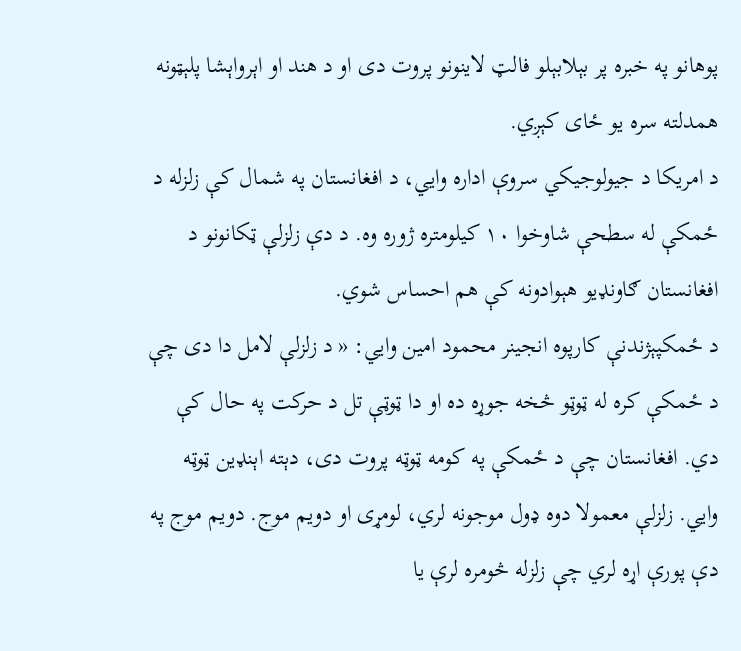پوهانو په خبره پر بېلابېلو فالټ لاینونو پروت دی او د هند او اېرواېشا پلېټونه همدلته سره یو ځای کېږي.
د امریکا د جيولوجيکي سروې اداره وايي، د افغانستان په شمال کې زلزله د ځمکې له سطحې شاوخوا ۱۰ کيلومتره ژوره وه. د دې زلزلې ټکانونو د افغانستان ګاونډيو هېوادونه کې هم احساس شوي.
د ځمکپېژندنې کارپوه انجینر محمود امین وايي: « د زلزلې لامل دا دی چې د ځمکې کره له ټوټو څخه جوړه ده او دا ټوټې تل د حرکت په حال کې دي. افغانستان چې د ځمکې په کومه ټوټه پروت دی، دېته اېنډین ټوټه وايي. زلزلې معمولا دوه ډول موجونه لري، لومړی او دویم موج. دویم موج په دې پورې اړه لري چې زلزله څومره لرې یا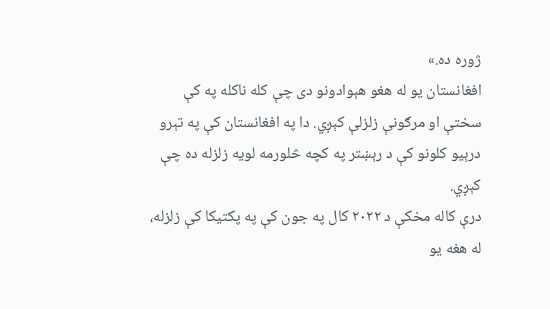ژوره ده.»
افغانستان یو له هغو هېوادونو دی چې کله ناکله په کې سختې او مرګونې زلزلې کېږي. دا په افغانستان کې په تېرو درېيو کلونو کې د رېښتر په کچه څلورمه لویه زلزله ده چې کېږي.
درې کاله مخکې د ۲۰۲۲ کال په جون کې په پکتیکا کې زلزله، له هغه یو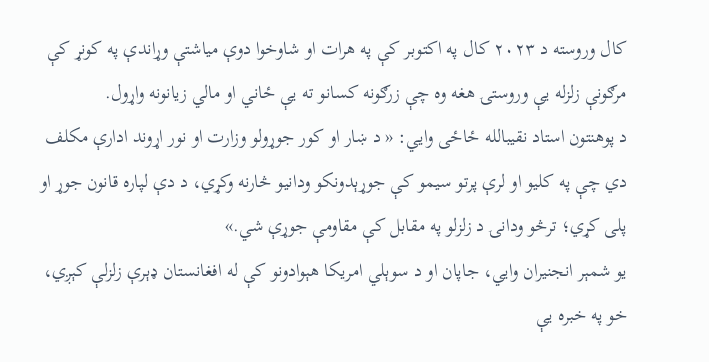کال وروسته د ۲۰۲۳ کال په اکتوبر کې په هرات او شاوخوا دوې میاشتې وړاندې په کونړ کې مرګونې زلزله یې وروستۍ هغه وه چې زرګونه کسانو ته یې ځاني او مالي زیانونه واړول.
د پوهنتون استاد نقیبالله ځاځی وايي: « د ښار او کور جوړولو وزارت او نور اړوند ادارې مکلف دي چې په کلیو او لرې پرتو سیمو کې جوړېدونکو ودانیو څارنه وکړي، د دې لپاره قانون جوړ او پلی کړي؛ ترڅو ودانۍ د زلزلو په مقابل کې مقاومې جوړې شي.»
یو شمېر انجنيران وايي، جاپان او د سوېلي امریکا هېوادونو کې له افغانستان ډېرې زلزلې کېږي، خو په خبره يې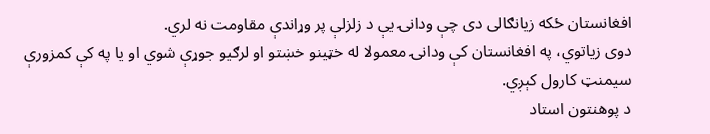افغانستان ځکه زیانګالی دی چې ودانۍ یې د زلزلې پر وړاندې مقاومت نه لري.
دوی زیاتوي، په افغانستان کې ودانۍ معمولا له خټینو خښتو او لرګیو جوړې شوي او یا په کې کمزورې سیمنټ کارول کېږي.
د پوهنتون استاد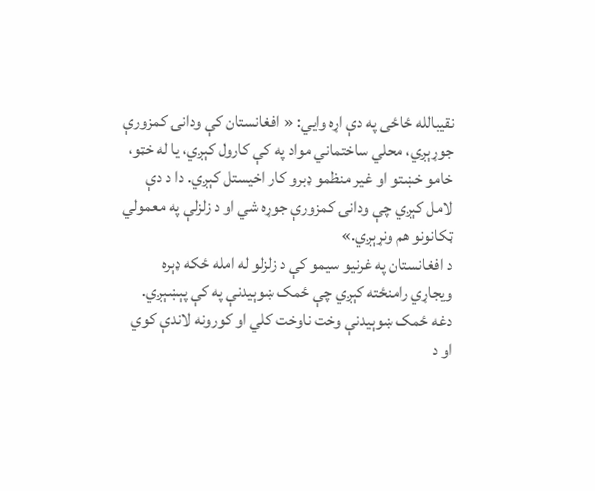نقیبالله ځاځی په دې اړه وايي: « افغانستان کې ودانۍ کمزورې جوړېږي، محلي ساختماني مواد په کې کارول کېږي، یا له خټو، خامو خښتو او غیر منظمو ډبرو کار اخیستل کېږي. دا د دې لامل کېږي چې ودانۍ کمزورې جوړه شي او د زلزلې په معمولي ټکانونو هم ونړېږي.»
د افغانستان په غرنیو سیمو کې د زلزلو له امله ځکه ډېره ویجاړي رامنځته کېږي چې ځمک ښوېیدنې په کې پېښېږي.
دغه ځمک ښوېیدنې وخت ناوخت کلي او کورونه لاندې کوي او د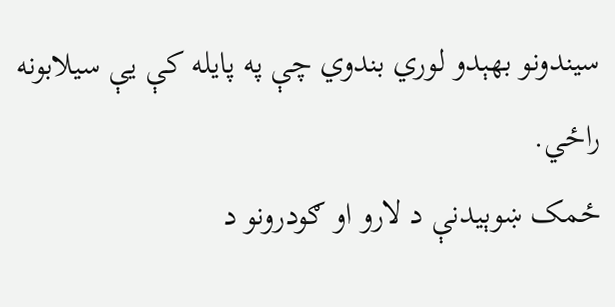سیندونو بهېدو لوري بندوي چې په پایله کې یې سیلابونه راځي.
ځمک ښوېیدنې د لارو او ګودرونو د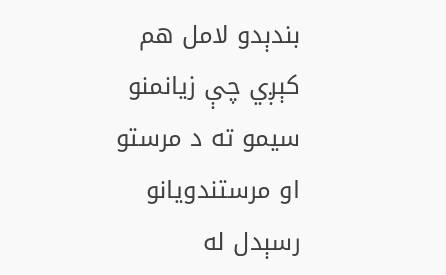بندېدو لامل هم کېږي چې زیانمنو سیمو ته د مرستو او مرستندویانو رسېدل له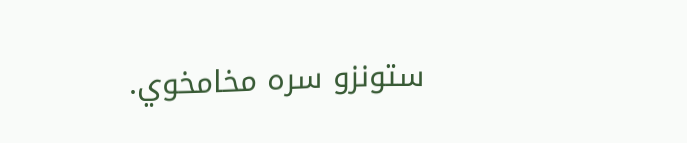ستونزو سره مخامخوي.